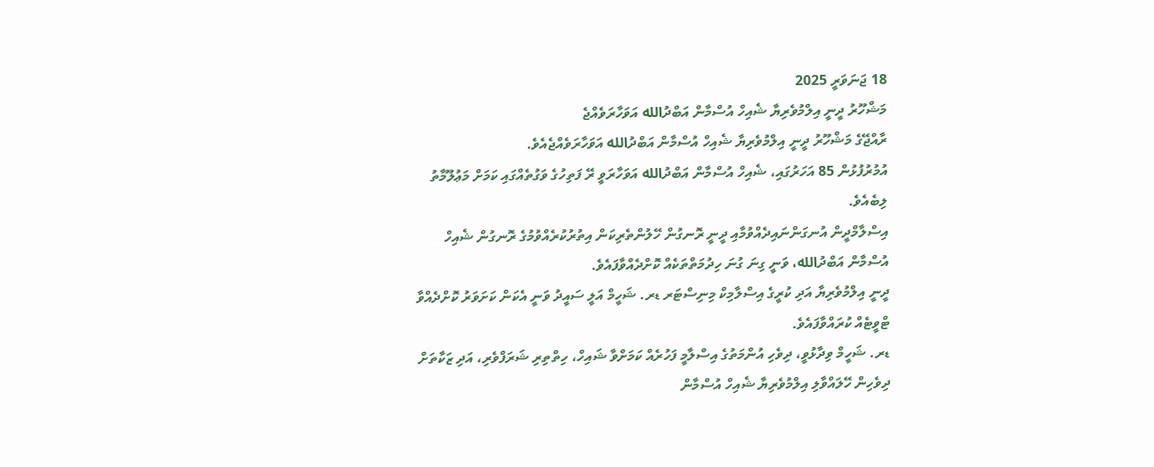18 ޖަނަވަރީ 2025
މަޝްހޫރު ދީނީ އިލްމުވެރިޔާ ޝެއިހް އުސްމާން އަބްދުالله އަވަހާރަވެއްޖެ
ރާއްޖޭގެ މަޝްހޫރު ދީނީ އިލްމުވެރިޔާ ޝެއިހް އުސްމާން އަބްދުالله އަވަހާރަވެއްޖެއެވެ.
އުމުރުފުޅުން 85 އަހަރުގައި، ޝެއިހް އުސްމާން އަބްދުالله އަވަހާރަވީ ރޭ ފަތިހުގެ ވަގުތެއްގައި ކަމަށް މަޢުލޫމާތު ލިބެއެވެ.
އިސްލާމްދީން އުނގަންނައިދެއްވުމާއި ދީނީ ރޮނގުން ހޭލުންތެރިކަން އިތުރުކުރެއްވުމުގެ ރޮނގުން ޝެއިހް އުސްމާން އަބްދުالله، ވަނީ ގިނަ ގުނަ ހިދުމަތްތަކެއް ކޮށްދެއްވާފައެވެ.
ދީނީ އިލްމުވެރިޔާ އަދި ކުރީގެ އިސްލާމިކް މިނިސްޓަރ ޑރ. ޝަހީމް އަލީ ސައީދު ވަނީ އެކަން ކަށަވަރު ކޮށްދެއްވާ ޓްވީޓެއް ކުރައްވާފައެވެ.
ޑރ. ޝަހީމް ވިދާޅުވީ، ދިވެހި އުންމަތުގެ އިސްލާމީ ފަހުރެއް ކަމަށްވާ ޝައިހް، ހިތްތިރި ޝަރަފްވެރި، އަދި ޒަކާތަށް ދިވެހިން ހޭލައްވާލި އިލްމުވެރިޔާ ޝެއިހް އުސްމާން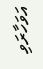އަވަހާރަވި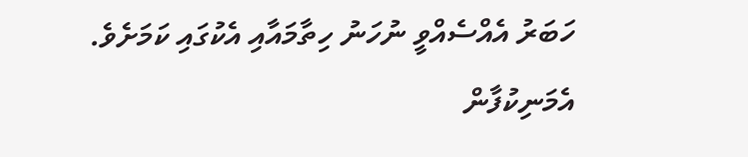ހަބަރު އެއްސެއްވީ ނުހަނު ހިތާމައާއި އެކުގައި ކަމަށެވެ.
އެމަނިކުފާން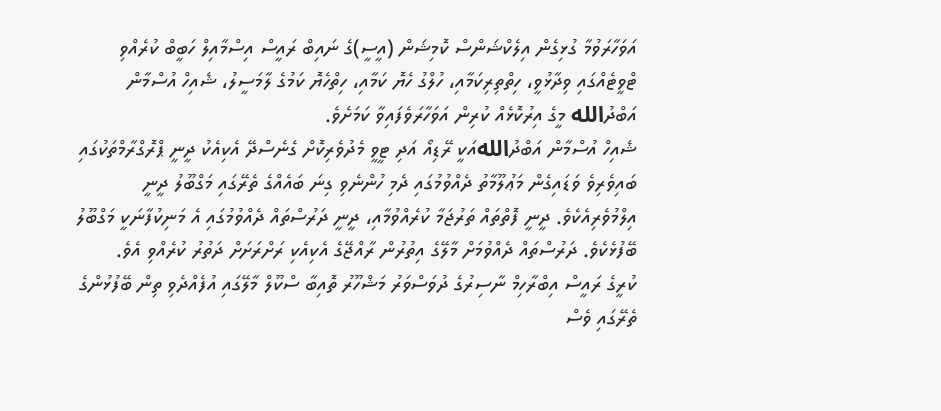އަވަހާރަވުމާ ގުޅިގެން އިލެކްޝަންސް ކޮމިޝަން (އީސީ)ގެ ނައިބް ރައީސް އިސްމާއިލް ހަބީބް ކުރެއްވި ޓްވީޓެއްގައި ވިދާޅުވީ، ހިތްތިރިކަމާއި، ހުލްގު ހެޔޮ ކަމާއި، ހިތްހެޔޮ ކަމުގެ ލާމަސީލު، ޝެއިހް އުސްމާން އަބްދުالله މީގެ އިރުކޮޅެއް ކުރިން އަވަހާރަވެފައިވާ ކަމަށެވެ.
ޝެއިހް އުސްމާން އަބްދުاللهއަކީ ރޭޑިއޯ އަދި ޓީވީ މެދުވެރިކޮށް ގެނެސްދޭ އެކިއެކު ދީނީ ޕްރޮގްރާމްތަކުގައި ބައިވެރިވެ ވަޑައިގެން މަޢުލޫމާތު ދެއްވުމުގައި ދެމި ހުންނެވި ގިނަ ބައެއްގެ ތެރޭގައި މަގްބޫލު ދީނީ އިލްމުވެރިއެކެވެ. ދީނީ ފޮތްތައް ތަރުޖަމާ ކުރެއްވުމާއި، ދީނީ ދަރުސްތައް ދެއްވުމުގައި އެ މަނިކުފާނަކީ މަގްބޫލު ބޭފުޅެކެވެ. ދަރުސްތައް ދެއްވުމަށް މާލޭގެ އިތުރުން ރާއްޖޭގެ އެކިއެކި ރަށްރަށަށް ދަތުރު ކުރެއްވި އެވެ.
ކުރީގެ ރައީސް އިބްރާހިމް ނާސިރުގެ ދުވަސްވަރު މަޝްހޫރު ތޮއިބާ ސްކޫލް މާލޭގައި އުފެއްދެވި ތިން ބޭފުޅުންގެ ތެރޭގައި ވެސް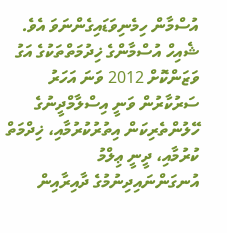އުސްމާން ހިމެނިވަޑައިގެންނަވަ އެވެ.
ޝެއިހް އުސްމާންގެ ޚިދުމަތްތަކުގެ އަގު ވަޒަންކޮށް 2012 ވަނަ އަހަރު ސަރުކާރުން ވަނީ އިސްލާމްދީނުގެ ހޭލުންތެރިކަން އިތުރުކުރުމާއި، ޚިދްމަތް ކުރުމާއި، ދީނީ ޢިލްމު އުނގަންނައިދިނުމުގެ ދާއިރާއިން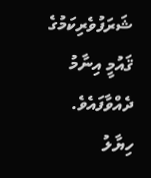ޝަރަފުވެރިކަމުގެ ޤައުމީ އިނާމު ދެއްވާފައެވެ.
ހިޔާލު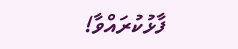ފާޅުކުރައްވާ!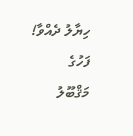ހިޔާލު ދެއްވާ!
ފަހުގެ
މަޤްބޫލު